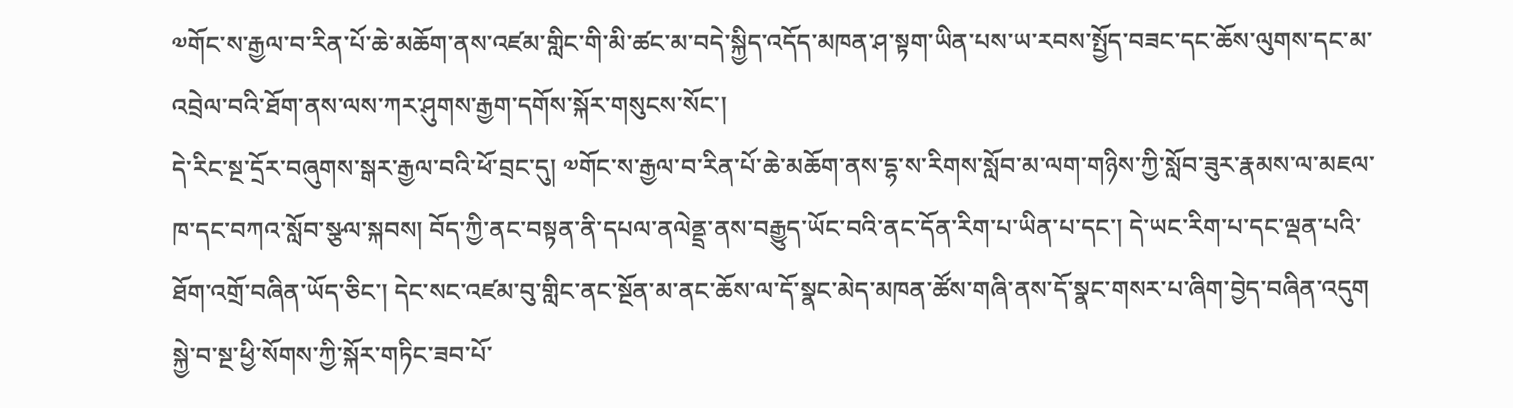༧གོང་ས་རྒྱལ་བ་རིན་པོ་ཆེ་མཆོག་ནས་འཛམ་གླིང་གི་མི་ཚང་མ་བདེ་སྐྱིད་འདོད་མཁན་ཤ་སྟག་ཡིན་པས་ཡ་རབས་སྤྱོད་བཟང་དང་ཆོས་ལུགས་དང་མ་འབྲེལ་བའི་ཐོག་ནས་ལས་ཀར་ཤུགས་རྒྱག་དགོས་སྐོར་གསུངས་སོང་།
དེ་རིང་སྔ་དྲོར་བཞུགས་སྒར་རྒྱལ་བའི་ཕོ་བྲང་དུ། ༧གོང་ས་རྒྱལ་བ་རིན་པོ་ཆེ་མཆོག་ནས་དྷ་ས་རིགས་སློབ་མ་ལག་གཉིས་ཀྱི་སློབ་ཟུར་རྣམས་ལ་མཇལ་ཁ་དང་བཀའ་སློབ་སྩལ་སྐབས། བོད་ཀྱི་ནང་བསྟན་ནི་དཔལ་ནལེནྡྲ་ནས་བརྒྱུད་ཡོང་བའི་ནང་དོན་རིག་པ་ཡིན་པ་དང་། དེ་ཡང་རིག་པ་དང་ལྡན་པའི་ཐོག་འགྲོ་བཞིན་ཡོད་ཅིང་། དེང་སང་འཛམ་བུ་གླིང་ནང་སྔོན་མ་ནང་ཆོས་ལ་དོ་སྣང་མེད་མཁན་ཚོས་གཞི་ནས་དོ་སྣང་གསར་པ་ཞིག་བྱེད་བཞིན་འདུག སྐྱེ་བ་སྔ་ཕྱི་སོགས་ཀྱི་སྐོར་གཏིང་ཟབ་པོ་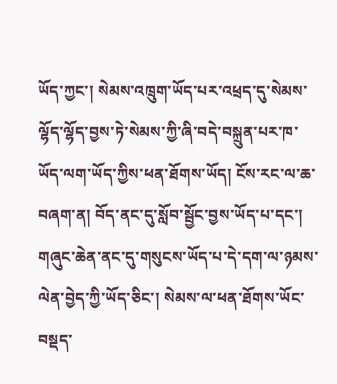ཡོད་ཀྱང་། སེམས་འཁྲུག་ཡོད་པར་འཕྲད་དུ་སེམས་ལྷོད་ལྷོད་བྱས་ཏེ་སེམས་ཀྱི་ཞི་བདེ་བསྐྲུན་པར་ཁ་ཡོད་ལག་ཡོད་ཀྱིས་ཕན་ཐོགས་ཡོད། ངོས་རང་ལ་ཆ་བཞག་ན། བོད་ནང་དུ་སློབ་སྦྱོང་བྱས་ཡོད་པ་དང་། གཞུང་ཆེན་ནང་དུ་གསུངས་ཡོད་པ་དེ་དག་ལ་ཉམས་ལེན་བྱེད་ཀྱི་ཡོད་ཅིང་། སེམས་ལ་ཕན་ཐོགས་ཡོང་བསྡད་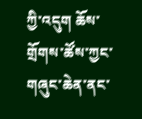ཀྱི་འདུག ཆོས་གྲོགས་ཚོས་ཀྱང་གཞུང་ཆེན་ནང་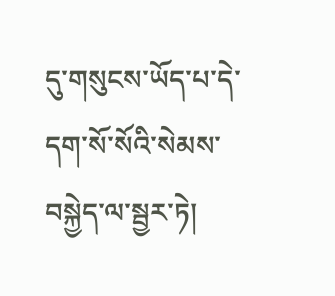དུ་གསུངས་ཡོད་པ་དེ་དག་སོ་སོའི་སེམས་བསྐྱེད་ལ་སྦྱར་ཏེ།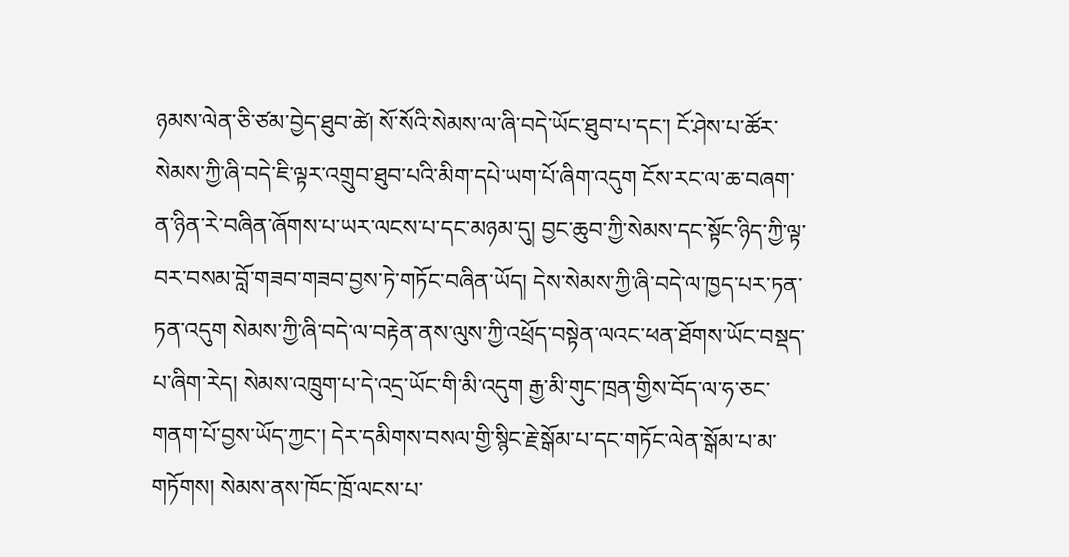ཉམས་ལེན་ཅི་ཙམ་བྱེད་ཐུབ་ཚེ། སོ་སོའི་སེམས་ལ་ཞི་བདེ་ཡོང་ཐུབ་པ་དང་། ངོ་ཤེས་པ་ཚོར་སེམས་ཀྱི་ཞི་བདེ་ཇི་ལྟར་འགྲུབ་ཐུབ་པའི་མིག་དཔེ་ཡག་པོ་ཞིག་འདུག ངོས་རང་ལ་ཆ་བཞག་ན་ཉིན་རེ་བཞིན་ཞོགས་པ་ཡར་ལངས་པ་དང་མཉམ་དུ། བྱང་ཆུབ་ཀྱི་སེམས་དང་སྟོང་ཉིད་ཀྱི་ལྟ་བར་བསམ་བློ་གཟབ་གཟབ་བྱས་ཏེ་གཏོང་བཞིན་ཡོད། དེས་སེམས་ཀྱི་ཞི་བདེ་ལ་ཁྱད་པར་ཏན་ཏན་འདུག སེམས་ཀྱི་ཞི་བདེ་ལ་བརྟེན་ནས་ལུས་ཀྱི་འཕྲོད་བསྟེན་ལའང་ཕན་ཐོགས་ཡོང་བསྡད་པ་ཞིག་རེད། སེམས་འཁྲུག་པ་དེ་འདྲ་ཡོང་གི་མི་འདུག རྒྱ་མི་གུང་ཁྲན་གྱིས་བོད་ལ་ཧ་ཅང་གནག་པོ་བྱས་ཡོད་ཀྱང་། དེར་དམིགས་བསལ་གྱི་སྙིང་རྗེ་སྒོམ་པ་དང་གཏོང་ལེན་སྒོམ་པ་མ་གཏོགས། སེམས་ནས་ཁོང་ཁྲོ་ལངས་པ་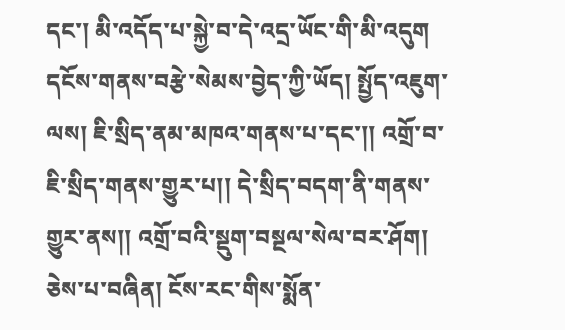དང་། མི་འདོད་པ་སྐྱེ་བ་དེ་འདྲ་ཡོང་གི་མི་འདུག དངོས་གནས་བརྩེ་སེམས་བྱེད་ཀྱི་ཡོད། སྤྱོད་འཇུག་ལས། ཇི་སྲིད་ནམ་མཁའ་གནས་པ་དང་།། འགྲོ་བ་ཇི་སྲིད་གནས་གྱུར་པ།། དེ་སྲིད་བདག་ནི་གནས་གྱུར་ནས།། འགྲོ་བའི་སྡུག་བསྔལ་སེལ་བར་ཤོག། ཅེས་པ་བཞིན། ངོས་རང་གིས་སྨོན་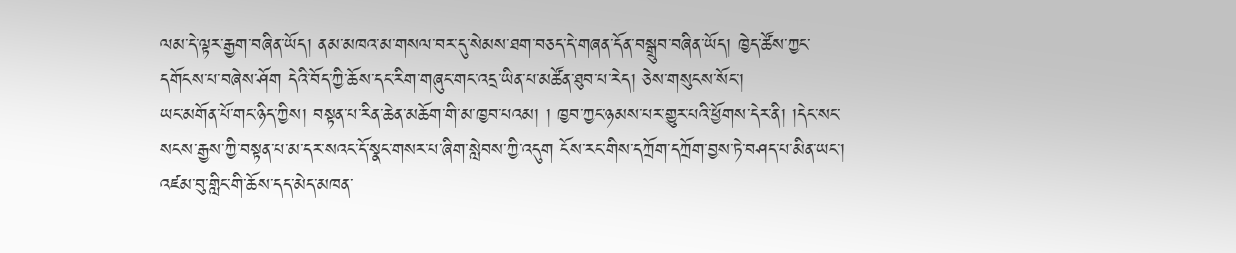ལམ་དེ་ལྟར་རྒྱག་བཞིན་ཡོད། ནམ་མཁའ་མ་གསལ་བར་དུ་སེམས་ཐག་བཅད་དེ་གཞན་དོན་བསྒྲུབ་བཞིན་ཡོད། ཁྱེད་ཚོས་ཀྱང་དགོངས་པ་བཞེས་ཤོག དེའི་བོད་ཀྱི་ཆོས་དང་རིག་གཞུང་གང་འདྲ་ཡིན་པ་མཚོན་ཐུབ་པ་རེད། ཅེས་གསུངས་སོང་།
ཡང་མགོན་པོ་གང་ཉིད་ཀྱིས། བསྟན་པ་རིན་ཆེན་མཆོག་གི་མ་ཁྱབ་པའམ། ། ཁྱབ་ཀྱང་ཉམས་པར་གྱུར་པའི་ཕྱོགས་དེར་ནི། །དེང་སང་སངས་རྒྱས་ཀྱི་བསྟན་པ་མ་དར་སའང་དོ་སྣང་གསར་པ་ཞིག་སླེབས་ཀྱི་འདུག ངོས་རང་གིས་དཀྲོག་དཀྲོག་བྱས་ཏེ་བཤད་པ་མིན་ཡང་། འཛམ་བུ་གླིང་གི་ཆོས་དད་མེད་མཁན་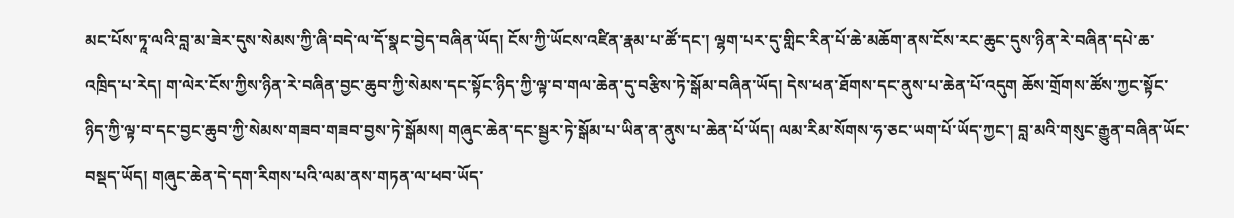མང་པོས་ཏཱ་ལའི་བླ་མ་ཟེར་དུས་སེམས་ཀྱི་ཞི་བདེ་ལ་དོ་སྣང་བྱེད་བཞིན་ཡོད། ངོས་ཀྱི་ཡོངས་འཛིན་རྣམ་པ་ཚོ་དང་། ལྷག་པར་དུ་གླིང་རིན་པོ་ཆེ་མཆོག་ནས་ངོས་རང་ཆུང་དུས་ཉིན་རེ་བཞིན་དཔེ་ཆ་འཁྲིད་པ་རེད། ག་ལེར་ངོས་ཀྱིས་ཉིན་རེ་བཞིན་བྱང་ཆུབ་ཀྱི་སེམས་དང་སྟོང་ཉིད་ཀྱི་ལྟ་བ་གལ་ཆེན་དུ་བརྩིས་ཏེ་སྒོམ་བཞིན་ཡོད། དེས་ཕན་ཐོགས་དང་ནུས་པ་ཆེན་པོ་འདུག ཆོས་གྲོགས་ཚོས་ཀྱང་སྟོང་ཉིད་ཀྱི་ལྟ་བ་དང་བྱང་ཆུབ་ཀྱི་སེམས་གཟབ་གཟབ་བྱས་ཏེ་སྒོམས། གཞུང་ཆེན་དང་སྦྱར་ཏེ་སྒོམ་པ་ཡིན་ན་ནུས་པ་ཆེན་པོ་ཡོད། ལམ་རིམ་སོགས་ཧ་ཅང་ཡག་པོ་ཡོད་ཀྱང་། བླ་མའི་གསུང་རྒྱུན་བཞིན་ཡོང་བསྡད་ཡོད། གཞུང་ཆེན་དེ་དག་རིགས་པའི་ལམ་ནས་གཏན་ལ་ཕབ་ཡོད་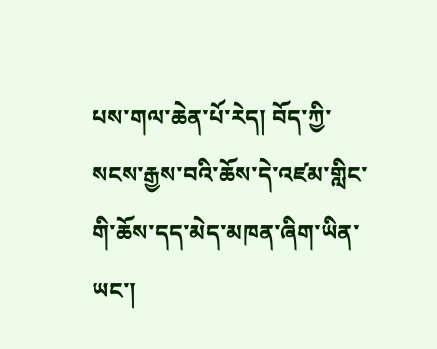པས་གལ་ཆེན་པོ་རེད། བོད་ཀྱི་སངས་རྒྱས་བའི་ཆོས་དེ་འཛམ་གླིང་གི་ཆོས་དད་མེད་མཁན་ཞིག་ཡིན་ཡང་།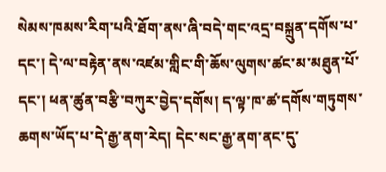སེམས་ཁམས་རིག་པའི་ཐོག་ནས་ཞི་བདེ་གང་འདྲ་བསྐྲུན་དགོས་པ་དང་། དེ་ལ་བརྟེན་ནས་འཛམ་གླིང་གི་ཆོས་ལུགས་ཚང་མ་མཐུན་པོ་དང་། ཕན་ཚུན་བརྩི་བཀུར་བྱེད་དགོས། ད་ལྟ་ཁ་ཚ་དགོས་གཏུགས་ཆགས་ཡོད་པ་དེ་རྒྱ་ནག་རེད། དེང་སང་རྒྱ་ནག་ནང་དུ་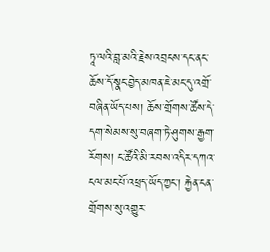ཏཱ་ལའི་བླ་མའི་རྗེས་འབྲངས་དང་ནང་ཆོས་དོ་སྣང་བྱེད་མཁན་ཇེ་མང་དུ་འགྲོ་བཞིན་ཡོད་པས། ཆོས་གྲོགས་ཚོས་དེ་དག་སེམས་སུ་བཞག་ཏེ་ཤུགས་རྒྱག་རོགས། ང་ཚོའི་མི་རབས་འདིར་དཀའ་ངལ་མང་པོ་འཕྲད་ཡོད་ཀྱང་། རྐྱེན་ངན་གྲོགས་སུ་འགྱུར་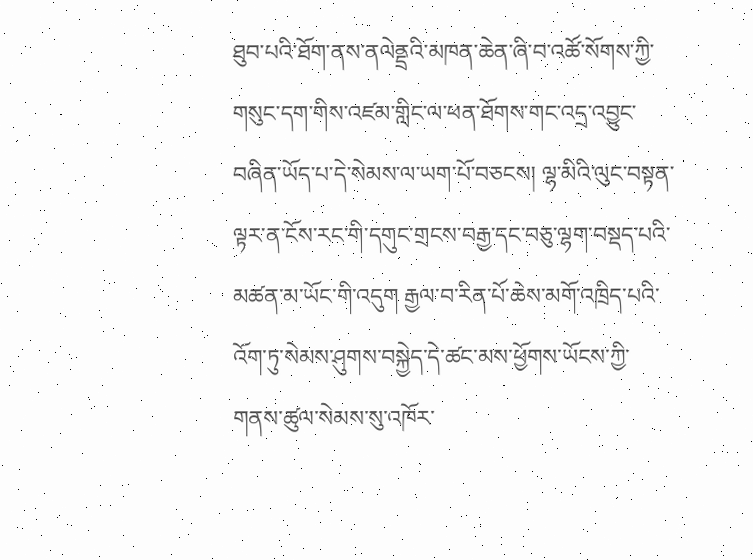ཐུབ་པའི་ཐོག་ནས་ནལེནྡྲའི་མཁན་ཆེན་ཞི་བ་འཚོ་སོགས་ཀྱི་གསུང་དག་གིས་འཛམ་གླིང་ལ་ཕན་ཐོགས་གང་འདྲ་འབྱུང་བཞིན་ཡོད་པ་དེ་སེམས་ལ་ཡག་པོ་བཅངས། ལྷ་མིའི་ལུང་བསྟན་ལྟར་ན་ངོས་རང་གི་དགུང་གྲངས་བརྒྱ་དང་བཅུ་ལྷག་བསྡད་པའི་མཚན་མ་ཡོང་གི་འདུག རྒྱལ་བ་རིན་པོ་ཆེས་མགོ་འཁྲིད་པའི་འོག་ཏུ་སེམས་ཤུགས་བསྐྱེད་དེ་ཚང་མས་ཕྱོགས་ཡོངས་ཀྱི་གནས་ཚུལ་སེམས་སུ་འཁོར་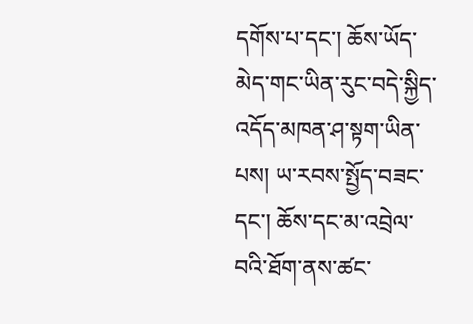དགོས་པ་དང་། ཆོས་ཡོད་མེད་གང་ཡིན་རུང་བདེ་སྐྱིད་འདོད་མཁན་ཤ་སྟག་ཡིན་པས། ཡ་རབས་སྤྱོད་བཟང་དང་། ཆོས་དང་མ་འབྲེལ་བའི་ཐོག་ནས་ཚང་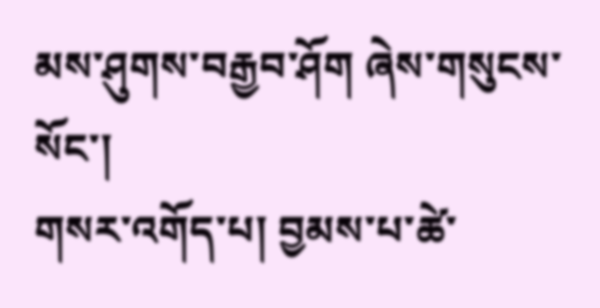མས་ཤུགས་བརྒྱབ་ཤོག ཞེས་གསུངས་སོང་།
གསར་འགོད་པ། བྱམས་པ་ཚེ་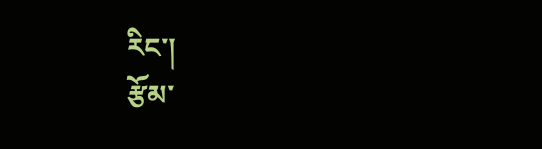རིང་།
རྩོམ་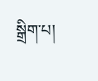སྒྲིག་པ།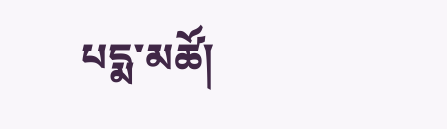པདྨ་མཚོ།